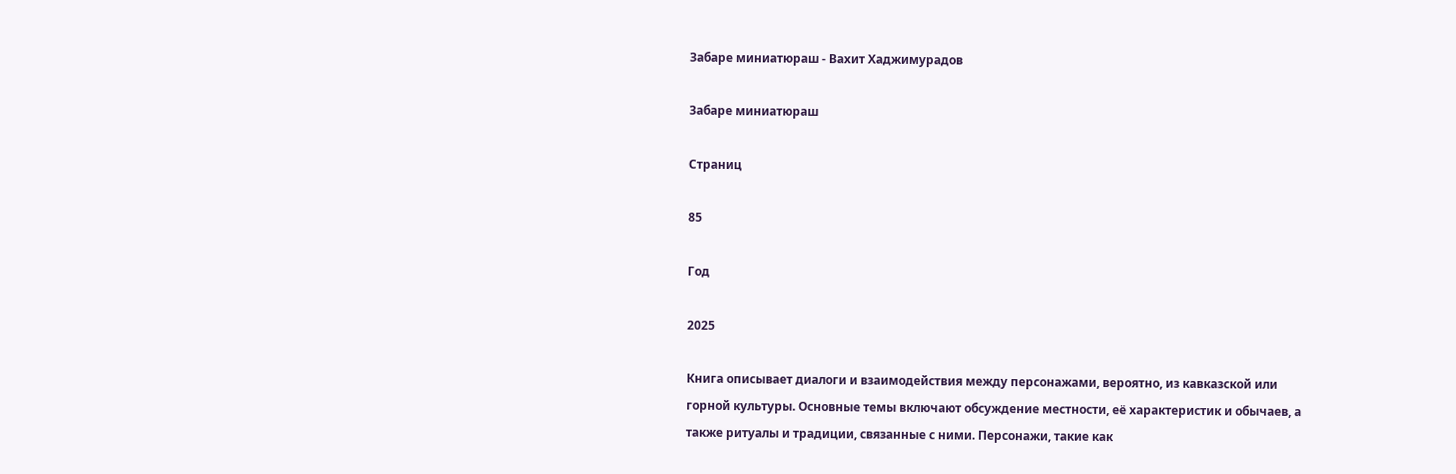Забаре миниатюраш - Вахит Хаджимурадов

Забаре миниатюраш

Страниц

85

Год

2025

Книга описывает диалоги и взаимодействия между персонажами, вероятно, из кавказской или горной культуры. Основные темы включают обсуждение местности, её характеристик и обычаев, а также ритуалы и традиции, связанные с ними. Персонажи, такие как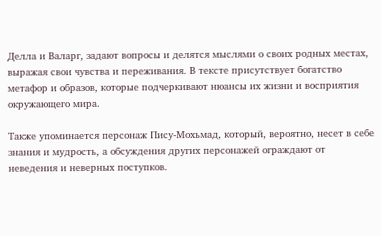Делла и Валарг, задают вопросы и делятся мыслями о своих родных местах, выражая свои чувства и переживания. В тексте присутствует богатство метафор и образов, которые подчеркивают нюансы их жизни и восприятия окружающего мира.

Также упоминается персонаж Пису-Мохьмад, который, вероятно, несет в себе знания и мудрость, а обсуждения других персонажей ограждают от неведения и неверных поступков.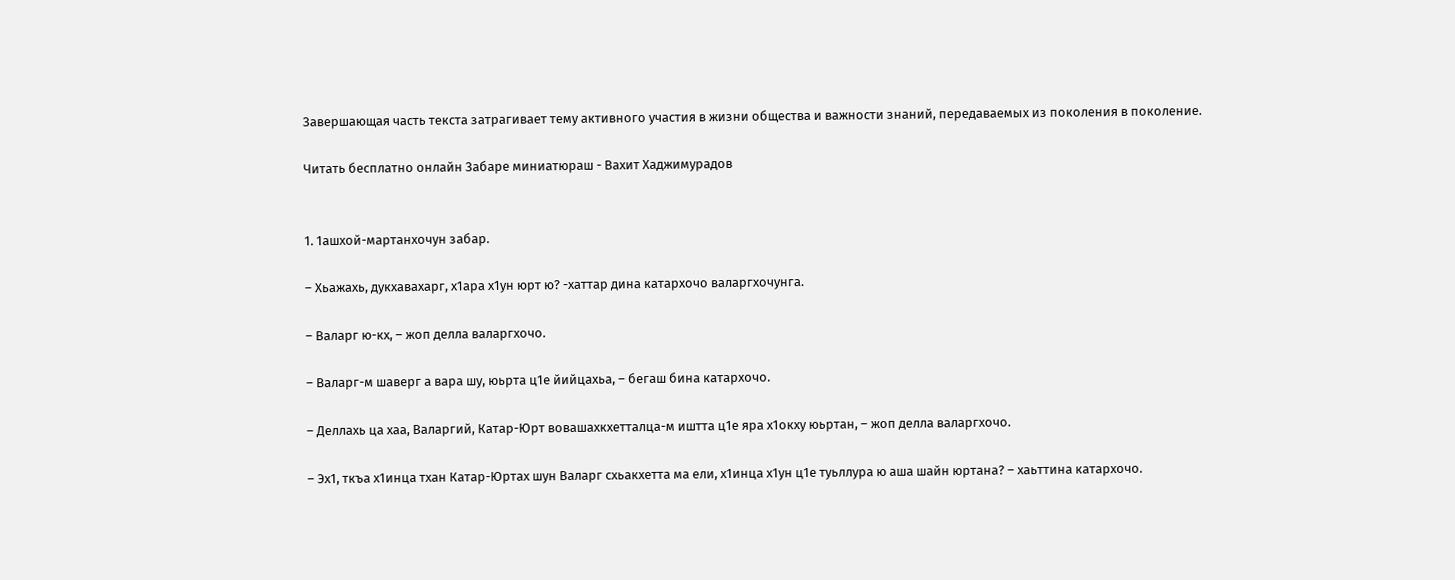Завершающая часть текста затрагивает тему активного участия в жизни общества и важности знаний, передаваемых из поколения в поколение.

Читать бесплатно онлайн Забаре миниатюраш - Вахит Хаджимурадов


1. 1ашхой-мартанхочун забар.

– Хьажахь, дукхавахарг, х1ара х1ун юрт ю? -хаттар дина катархочо валаргхочунга.

– Валарг ю-кх, – жоп делла валаргхочо.

– Валарг-м шаверг а вара шу, юьрта ц1е йийцахьа, – бегаш бина катархочо.

– Деллахь ца хаа, Валаргий, Катар-Юрт вовашахкхетталца-м иштта ц1е яра х1окху юьртан, – жоп делла валаргхочо.

– Эх1, ткъа х1инца тхан Катар-Юртах шун Валарг схьакхетта ма ели, х1инца х1ун ц1е туьллура ю аша шайн юртана? – хаьттина катархочо.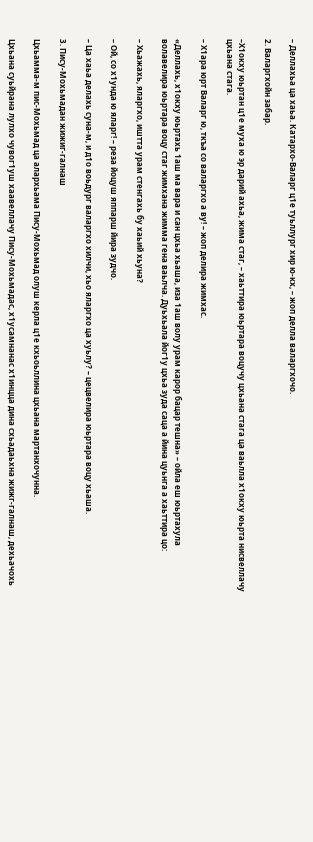– Деллахьа ца хаьа. Катархо-Валарг ц1е туьллург хир ю-кх, – жоп делла валаргхочо.

2. Валаргхойн забар.

–Х1окху юьртан ц1е муха ю эр дарий ахьа, жима стаг, – хаьттира юьртара воцучу цхьана стага ца ваьлла х1окху юьрта нисвеллачу цхьана стага.

– Х1ара юрт Валарг ю, ткъа со валаргхо а ву! – жоп делира жимхас.

«Деллахь, х1окху юьртахь 1аш ма вара и сан цхьа хьаша, иза 1аш волу урам карор бацар тешна» – ойла еш юьртахула волавелира юьртара воцу стаг жимхана жимма гена ваьлча. Дуьхьала йог1у цхьа зуда саца а йина цуьнга а хаьттира цо:

– Хьажахь, яларгхо, иштта урам стенгахь бу хаьий хьуна?

– Ой, со х1унда ю яларг! – реза йоцуш яппарш йира зудчо.

– Ца хаьа делахь суна-м, и д1о воьдург валаргхо хилчи, хьо яларгхо ца хуьлу? – цецвелира юьртара воцу хьаша.

3. Пису-Мохьмадан жижиг-галнаш

Цхьамма-м пис-Мохьмад ца алархьама Пису-Мохьмад олуш керла ц1е кхьоьллина цхьана мартанхочунна.

Цхьана суьйрана лулхо чувог1уш хаавеллачу Пису-Мохьмадас, х1усамнанас х1инцца дина схьадаьхна жижг-галнаш, дехьачохь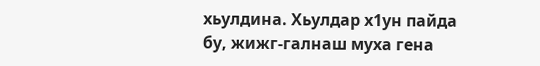хьулдина. Хьулдар х1ун пайда бу, жижг-галнаш муха гена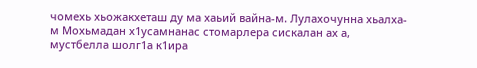чомехь хьожакхеташ ду ма хаьий вайна-м. Лулахочунна хьалха-м Мохьмадан х1усамнанас стомарлера сискалан ах а, мустбелла шолг1а к1ира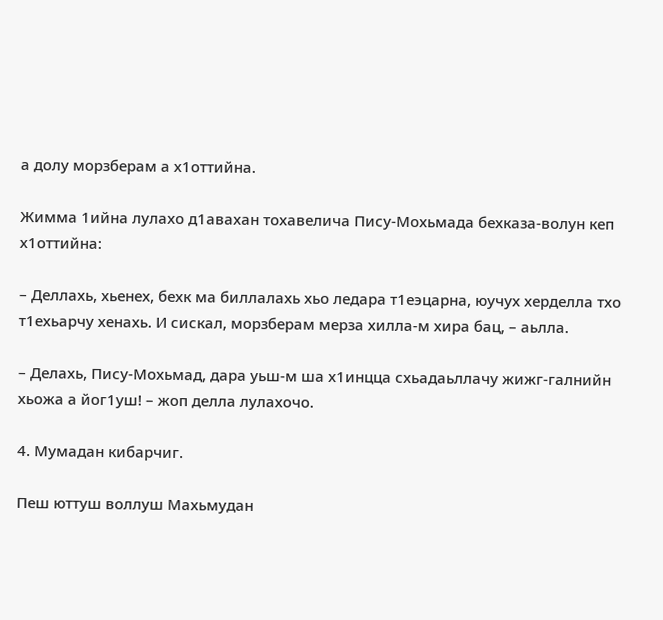а долу морзберам а х1оттийна.

Жимма 1ийна лулахо д1авахан тохавелича Пису-Мохьмада бехказа-волун кеп х1оттийна:

– Деллахь, хьенех, бехк ма биллалахь хьо ледара т1еэцарна, юучух херделла тхо т1ехьарчу хенахь. И сискал, морзберам мерза хилла-м хира бац, – аьлла.

– Делахь, Пису-Мохьмад, дара уьш-м ша х1инцца схьадаьллачу жижг-галнийн хьожа а йог1уш! – жоп делла лулахочо.

4. Мумадан кибарчиг.

Пеш юттуш воллуш Махьмудан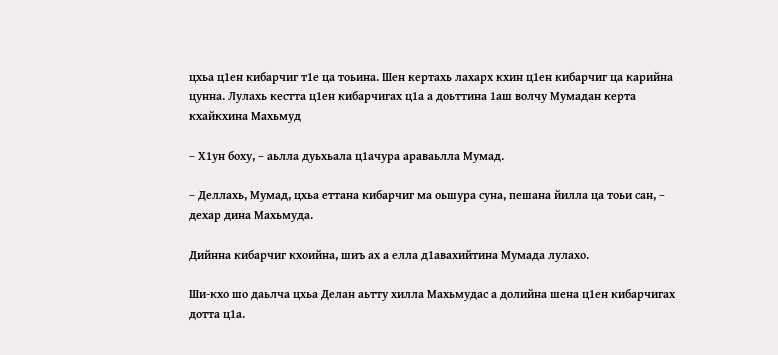цхьа ц1ен кибарчиг т1е ца тоьина. Шен кертахь лахарх кхин ц1ен кибарчиг ца карийна цунна. Лулахь кестта ц1ен кибарчигах ц1а а доьттина 1аш волчу Мумадан керта кхайкхина Махьмуд

– Х1ун боху, – аьлла дуьхьала ц1ачура араваьлла Мумад.

– Деллахь, Мумад, цхьа еттана кибарчиг ма оьшура суна, пешана йилла ца тоьи сан, – дехар дина Махьмуда.

Дийнна кибарчиг кхоийна, шиъ ах а елла д1авахийтина Мумада лулахо.

Ши-кхо шо даьлча цхьа Делан аьтту хилла Махьмудас а долийна шена ц1ен кибарчигах дотта ц1а.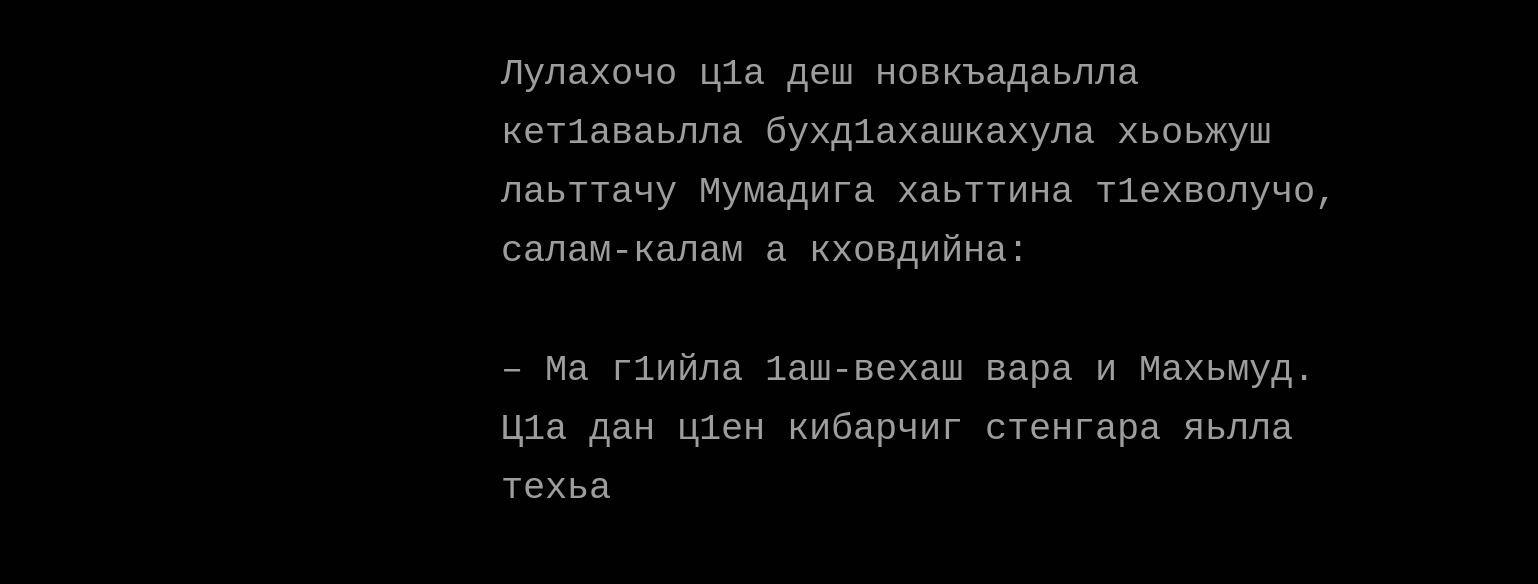Лулахочо ц1а деш новкъадаьлла кет1аваьлла бухд1ахашкахула хьоьжуш лаьттачу Мумадига хаьттина т1ехволучо, салам-калам а кховдийна:

– Ма г1ийла 1аш-вехаш вара и Махьмуд. Ц1а дан ц1ен кибарчиг стенгара яьлла техьа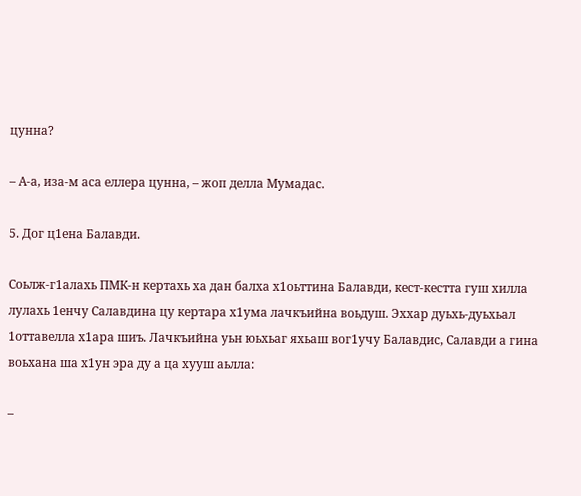цунна?

– А-а, иза-м аса еллера цунна, – жоп делла Мумадас.

5. Дог ц1ена Балавди.

Соьлж-г1алахь ПМК-н кертахь ха дан балха х1оьттина Балавди, кест-кестта гуш хилла лулахь 1енчу Салавдина цу кертара х1ума лачкъийна воьдуш. Эххар дуьхь-дуьхьал 1оттавелла х1ара шиъ. Лачкъийна уьн юьхьаг яхьаш вог1учу Балавдис, Салавди а гина воьхана ша х1ун эра ду а ца хууш аьлла:

–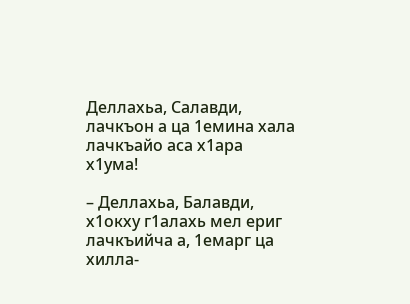Деллахьа, Салавди, лачкъон а ца 1емина хала лачкъайо аса х1ара х1ума!

– Деллахьа, Балавди, х1окху г1алахь мел ериг лачкъийча а, 1емарг ца хилла-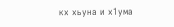кх хьуна и х1ума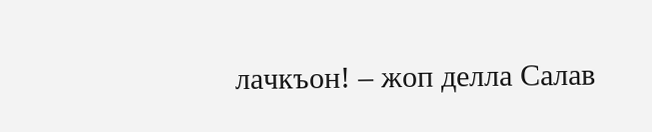лачкъон! – жоп делла Салав